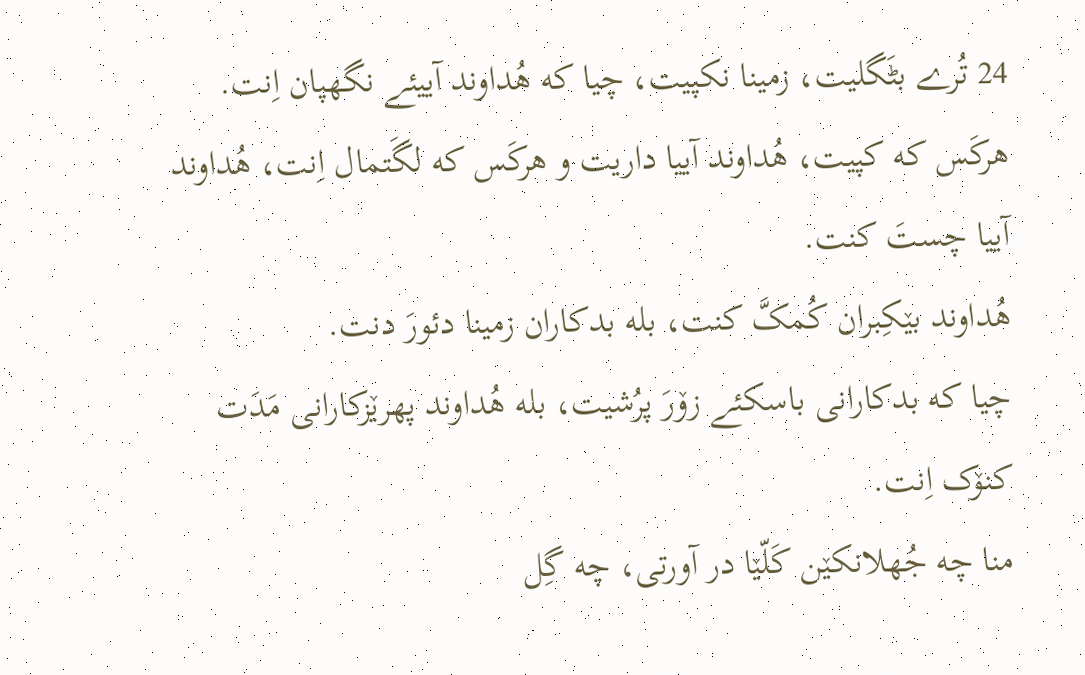24 تُرے بٹَگلیت، زمینا نکپیت، چیا که هُداوند آییئے نگهپان اِنت.
هرکَس که کپیت، هُداوند آییا داریت و هرکَس که لگَتمال اِنت، هُداوند آییا چستَ کنت.
هُداوند بێکِبران کُمکَّ کنت، بله بدکاران زمینا دئورَ دنت.
چیا که بدکارانی باسکئے زۆرَ پرُشیت، بله هُداوند پهرێزکارانی مَدَت کنۆک اِنت.
منا چه جُهلانکێن کَلّێا در آورتی، چه گِل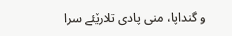و گنداپا، منی پادی تلارێئے سرا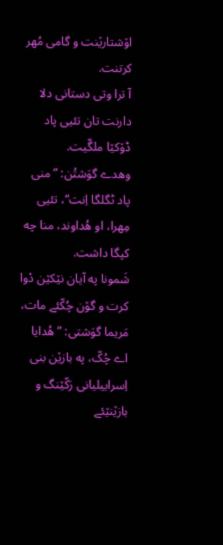اۆشتارێنت و گامی مُهر کرتنت.
آ ترا وتی دستانی دلا دارنت تان تئیی پاد ڈۆکێا ملگّیت.
وهدے گوَشتُن: ”منی پاد ٹگلگا اِنت“، تئیی مِهرا، او هُداوند، منا چه کپگا داشت.
شَمونا په آیان نێکێن دْوا کرت و گۆن چُکّئے مات، مَریما گوَشتی: ”هُدایا اے چُکّ، په بازێن بنی اِسراییلیانی رَکّێنگ و بازێنێئے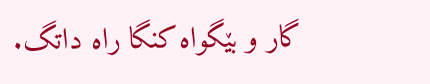گار و بێگواه کنگا راه داتگ.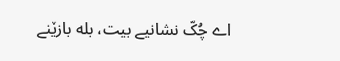اے چُکّ نشانیے بیت، بله بازێنے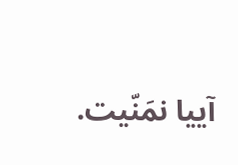آییا نمَنّیت.